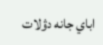اباي جانە دۋلات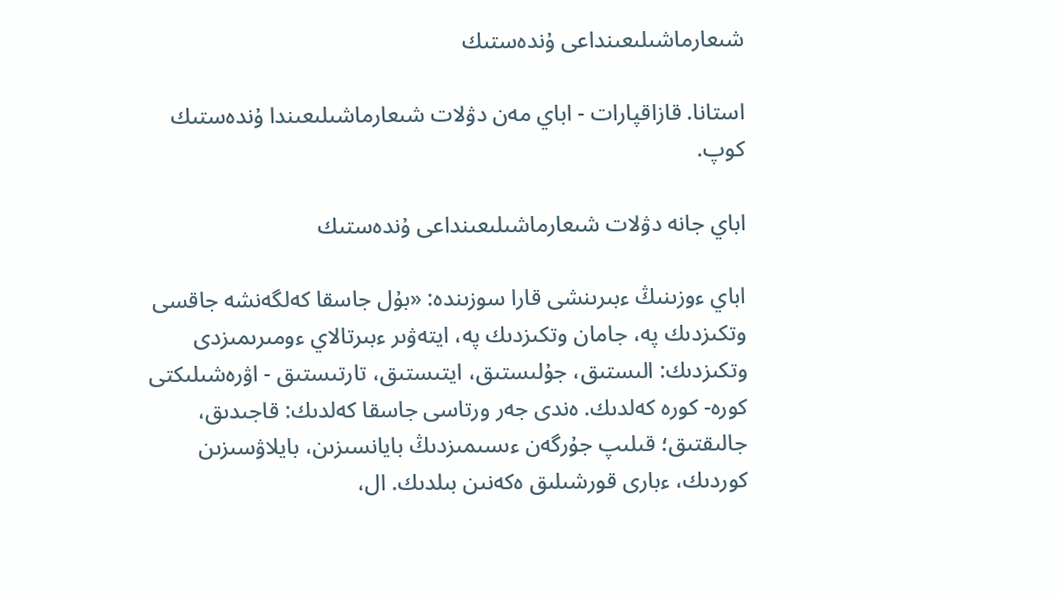شىعارماشىلىعىنداعى ۇندەستىك

استانا. قازاقپارات - اباي مەن دۋلات شىعارماشىلىعىندا ۇندەستىك كوپ.

اباي جانە دۋلات شىعارماشىلىعىنداعى ۇندەستىك

اباي ءوزىنىڭ ءبىرىنشى قارا سوزىندە: «بۇل جاسقا كەلگەنشە جاقسى وتكىزدىك پە، جامان وتكىزدىك پە، ايتەۋىر ءبىرتالاي ءومىرىمىزدى وتكىزدىك: الىستىق، جۇلىستىق، ايتىستىق، تارتىستىق - اۋرەشىلىكتى كورە- كورە كەلدىك. ەندى جەر ورتاسى جاسقا كەلدىك: قاجىدىق، جالىقتىق؛ قىلىپ جۇرگەن ءىسىمىزدىڭ بايانسىزىن، بايلاۋسىزىن كوردىك، ءبارى قورشىلىق ەكەنىن بىلدىك. ال،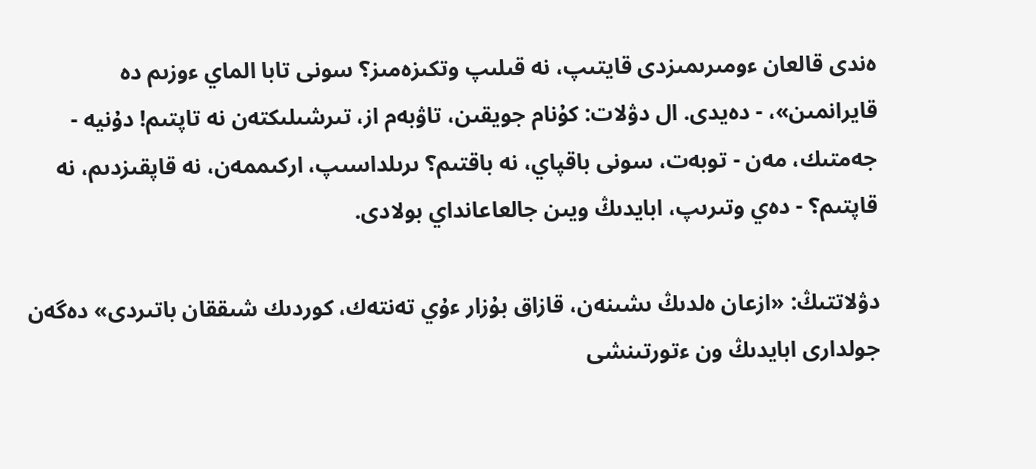ەندى قالعان ءومىرىمىزدى قايتىپ، نە قىلىپ وتكىزەمىز؟ سونى تابا الماي ءوزىم دە قايرانمىن»، - دەيدى. ال دۋلات: كۇنام جويقىن، تاۋبەم از، تىرشىلىكتەن نە تاپتىم! دۇنيە - جەمتىك، مەن - توبەت، سونى باقپاي، نە باقتىم؟ ىرىلداسىپ، اركىممەن، نە قاپقىزدىم، نە قاپتىم؟ - دەي وتىرىپ، ابايدىڭ ويىن جالعاعانداي بولادى.

دۋلاتتىڭ: «ازعان ەلدىڭ ىشىنەن، قازاق بۇزار ءۇي تەنتەك، كوردىك شىققان باتىردى» دەگەن جولدارى ابايدىڭ ون ءتورتىنشى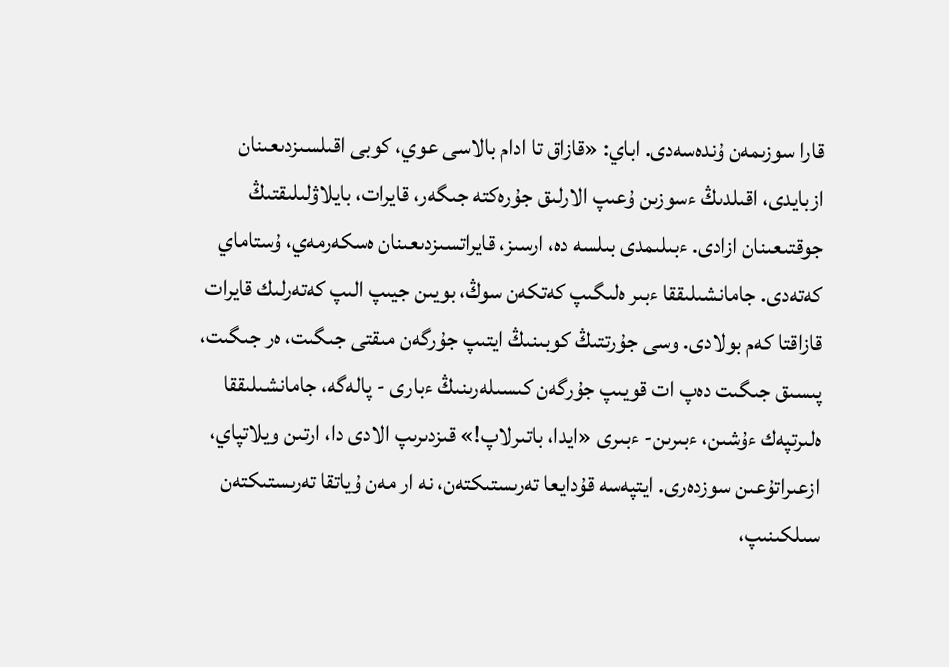قارا سوزىمەن ۇندەسەدى. اباي: «قازاق تا ادام بالاسى عوي، كوبى اقىلسىزدىعىنان ازبايدى، اقىلدىڭ ءسوزىن ۇعىپ الارلىق جۇرەكتە جىگەر، قايرات، بايلاۋلىلىقتىڭ جوقتىعىنان ازادى. ءبىلىمدى بىلسە دە، ارسىز، قايراتسىزدىعىنان ەسكەرمەي، ۇستاماي كەتەدى. جامانشىلىققا ءبىر ەلىگىپ كەتكەن سوڭ، بويىن جيىپ الىپ كەتەرلىك قايرات قازاقتا كەم بولادى. وسى جۇرتتىڭ كوبىنىڭ ايتىپ جۇرگەن مىقتى جىگىت، ەر جىگىت، پىسىق جىگىت دەپ ات قويىپ جۇرگەن كىسىلەرىنىڭ ءبارى - پالەگە، جامانشىلىققا ەلىرتپەك ءۇشىن، ءبىرىن- ءبىرى «ايدا، باتىرلاپ!» قىزدىرىپ الادى دا، ارتىن ويلاتپاي، ازعىراتۇعىن سوزدەرى. ايتپەسە قۇدايعا تەرىستىكتەن، نە ار مەن ۇياتقا تەرىستىكتەن سىلكىنىپ،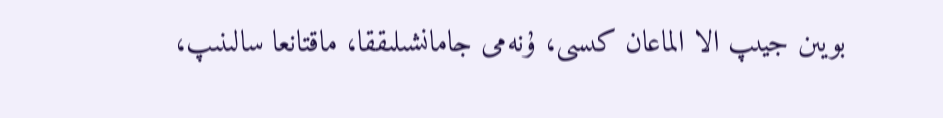بويىن جيىپ الا الماعان كىسى، ۇنەمى جامانشىلىققا، ماقتانعا سالىنىپ،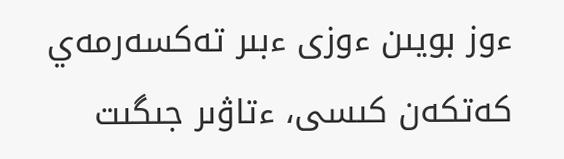ءوز بويىن ءوزى ءبىر تەكسەرمەي كەتكەن كىسى، ءتاۋىر جىگىت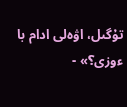تۇگىل، اۋەلى ادام با ءوزى؟» -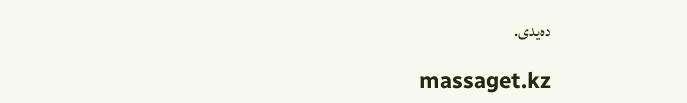دەيدى.

massaget.kz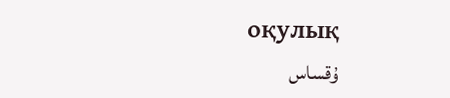оқулық
ۇقساس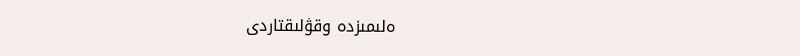ەلىمىزدە وقۋلىقتاردى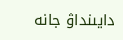دايىنداۋ جانە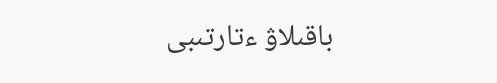باقىلاۋ ءتارتىبى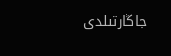جاڭارتىلدى